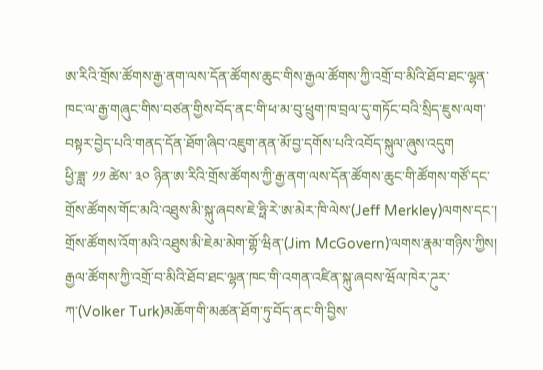ཨ་རིའི་གྲོས་ཚོགས་རྒྱ་ནག་ལས་དོན་ཚོགས་ཆུང་གིས་རྒྱལ་ཚོགས་ཀྱི་འགྲོ་བ་མིའི་ཐོབ་ཐང་ལྷན་ཁང་ལ་རྒྱ་གཞུང་གིས་བཙན་གྱིས་བོད་ནང་གི་ཕ་མ་བུ་ཕྲུག་ཁ་བྲལ་དུ་གཏོང་བའི་སྲིད་ཇུས་ལག་བསྟར་བྱེད་པའི་གནད་དོན་ཐོག་ཞིབ་འཇུག་ནན་མོ་བྱ་དགོས་པའི་འབོད་སྐུལ་ཞུས་འདུག
ཕྱི་ཟླ་ ༡༡ ཚེས་ ༣༠ ཉིན་ཨ་རིའི་གྲོས་ཚོགས་ཀྱི་རྒྱ་ནག་ལས་དོན་ཚོགས་ཆུང་གི་ཚོགས་གཙོ་དང་གྲོས་ཚོགས་གོང་མའི་འཐུས་མི་སྐུ་ཞབས་ཇེ་ཧྥི་རེ་ཨ་མེར་ཁི་ལེས་(Jeff Merkley)ལགས་དང་། གྲོས་ཚོགས་འོག་མའི་འཐུས་མི་ཇེམ་མེག་གྷོ་ཝིན་(Jim McGovern)་ལགས་རྣམ་གཉིས་ཀྱིས། རྒྱལ་ཚོགས་ཀྱི་འགྲོ་བ་མིའི་ཐོབ་ཐང་ལྷན་ཁང་གི་འགན་འཛིན་སྐུ་ཞབས་ཝོལ་ཁེར་ཌུར་ཀ་(Volker Turk)མཆོག་གི་མཚན་ཐོག་ཏུ་བོད་ནང་གི་བྱིས་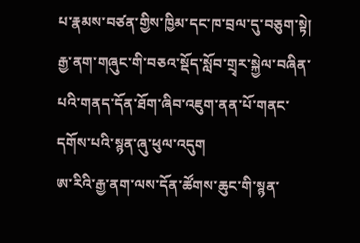པ་རྣམས་བཙན་གྱིས་ཁྱིམ་དང་ཁ་བྲལ་དུ་བཅུག་སྟེ། རྒྱ་ནག་གཞུང་གི་བཅའ་སྡོད་སློབ་གྲྭར་སྐྱེལ་བཞིན་པའི་གནད་དོན་ཐོག་ཞིབ་འཇུག་ནན་པོ་གནང་དགོས་པའི་སྙན་ཞུ་ཕུལ་འདུག
ཨ་རིའི་རྒྱ་ནག་ལས་དོན་ཚོགས་ཆུང་གི་སྙན་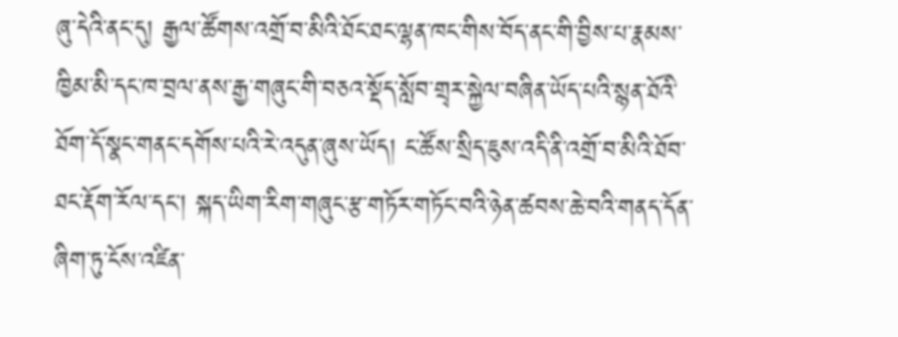ཞུ་དེའི་ནང་དུ། རྒྱལ་ཚོགས་འགྲོ་བ་མིའི་ཐོང་ཐང་ལྷན་ཁང་གིས་བོད་ནང་གི་བྱིས་པ་རྣམས་ཁྱིམ་མི་དང་ཁ་བྲལ་ནས་རྒྱ་གཞུང་གི་བཅའ་སྡོད་སློབ་གྲྭར་སྐྱེལ་བཞིན་ཡོད་པའི་སྙན་ཐོའི་ཐོག་དོ་སྣང་གནང་དགོས་པའི་རེ་འདུན་ཞུས་ཡོད། ང་ཚོས་སྲིད་ཇུས་འདི་ནི་འགྲོ་བ་མིའི་ཐོབ་ཐང་རྡོག་རོལ་དང་། སྐད་ཡིག་རིག་གཞུང་རྩ་གཏོར་གཏོང་བའི་ཉེན་ཚབས་ཆེ་བའི་གནད་དོན་ཞིག་ཏུ་ངོས་འཛིན་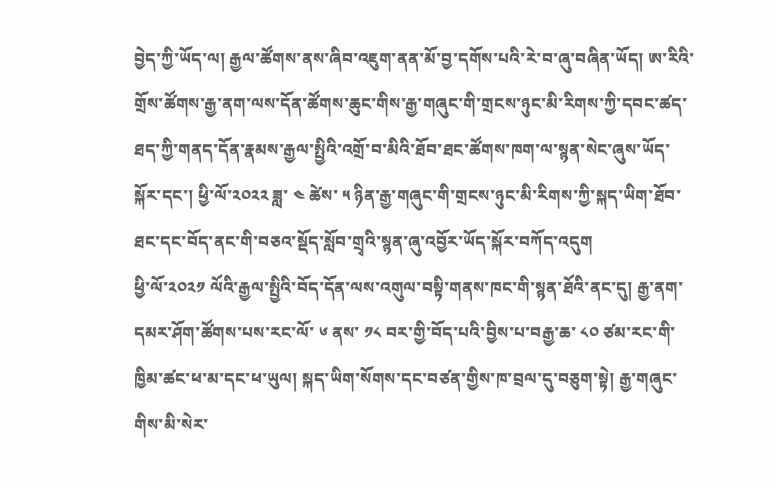བྱེད་ཀྱི་ཡོད་ལ། རྒྱལ་ཚོགས་ནས་ཞིབ་འཇུག་ནན་མོ་བྱ་དགོས་པའི་རེ་བ་ཞུ་བཞིན་ཡོད། ཨ་རིའི་གྲོས་ཚོགས་རྒྱ་ནག་ལས་དོན་ཚོགས་ཆུང་གིས་རྒྱ་གཞུང་གི་གྲངས་ཉུང་མི་རིགས་ཀྱི་དབང་ཚད་ཐད་ཀྱི་གནད་དོན་རྣམས་རྒྱལ་སྤྱིའི་འགྲོ་བ་མིའི་ཐོབ་ཐང་ཚོགས་ཁག་ལ་སྙན་སེང་ཞུས་ཡོད་སྐོར་དང་། ཕྱི་ལོ་༢༠༢༢ ཟླ་ ༤ ཚེས་ ༥ ཉིན་རྒྱ་གཞུང་གི་གྲངས་ཉུང་མི་རིགས་ཀྱི་སྐད་ཡིག་ཐོབ་ཐང་དང་བོད་ནང་གི་བཅའ་སྡོད་སློབ་གྲྭའི་སྙན་ཞུ་འབྱོར་ཡོད་སྐོར་བཀོད་འདུག
ཕྱི་ལོ་༢༠༢༡ ལོའི་རྒྱལ་སྤྱིའི་བོད་དོན་ལས་འགུལ་བསྟི་གནས་ཁང་གི་སྙན་ཐོའི་ནང་དུ། རྒྱ་ནག་དམར་ཤོག་ཚོགས་པས་རང་ལོ་ ༦ ནས་ ༡༨ བར་གྱི་བོད་པའི་བྱིས་པ་བརྒྱ་ཆ་ ༨༠ ཙམ་རང་གི་ཁྱིམ་ཚང་ཕ་མ་དང་ཕ་ཡུལ། སྐད་ཡིག་སོགས་དང་བཙན་གྱིས་ཁ་བྲལ་དུ་བཅུག་སྟེ། རྒྱ་གཞུང་གིས་མི་སེར་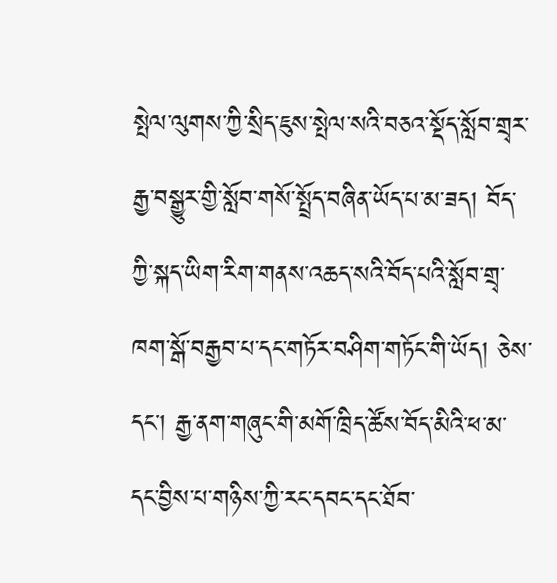སྤེལ་ལུགས་ཀྱི་སྲིད་ཇུས་སྤེལ་སའི་བཅའ་སྡོད་སློབ་གྲྭར་རྒྱ་བསྒྱུར་གྱི་སློབ་གསོ་སྤྲོད་བཞིན་ཡོད་པ་མ་ཟད། བོད་ཀྱི་སྐད་ཡིག་རིག་གནས་འཆད་སའི་བོད་པའི་སློབ་གྲྭ་ཁག་སྒོ་བརྒྱབ་པ་དང་གཏོར་བཤིག་གཏོང་གི་ཡོད། ཅེས་དང་། རྒྱ་ནག་གཞུང་གི་མགོ་ཁྲིད་ཚོས་བོད་མིའི་ཕ་མ་དང་བྱིས་པ་གཉིས་ཀྱི་རང་དབང་དང་ཐོབ་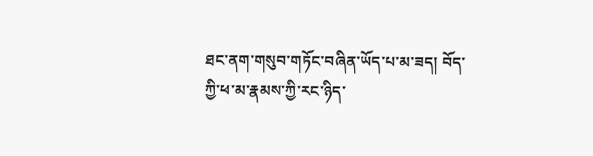ཐང་ནག་གསུབ་གཏོང་བཞིན་ཡོད་པ་མ་ཟད། བོད་ཀྱི་ཕ་མ་རྣམས་ཀྱི་རང་ཉིད་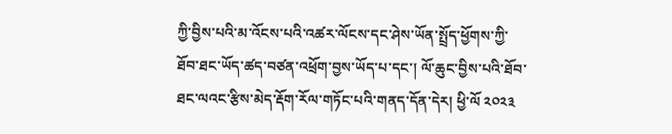ཀྱི་བྱིས་པའི་མ་འོངས་པའི་འཚར་ལོངས་དང་ཤེས་ཡོན་སྤྲོད་ཕྱོགས་ཀྱི་ཐོབ་ཐང་ཡོད་ཚད་བཙན་འཕྲོག་བྱས་ཡོད་པ་དང་། ལོ་ཆུང་བྱིས་པའི་ཐོབ་ཐང་ལའང་རྩིས་མེད་རྡོག་རོལ་གཏོང་པའི་གནད་དོན་དེར། ཕྱི་ལོ ༢༠༢༣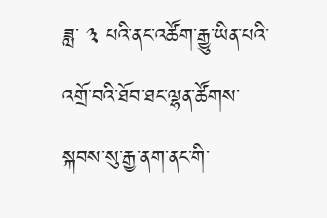ཟླ་ ༣ པའི་ནང་འཚོག་རྒྱུ་ཡིན་པའི་འགྲོ་བའི་ཐོབ་ཐང་ལྷན་ཚོགས་སྐབས་སུ་རྒྱ་ནག་ནང་གི་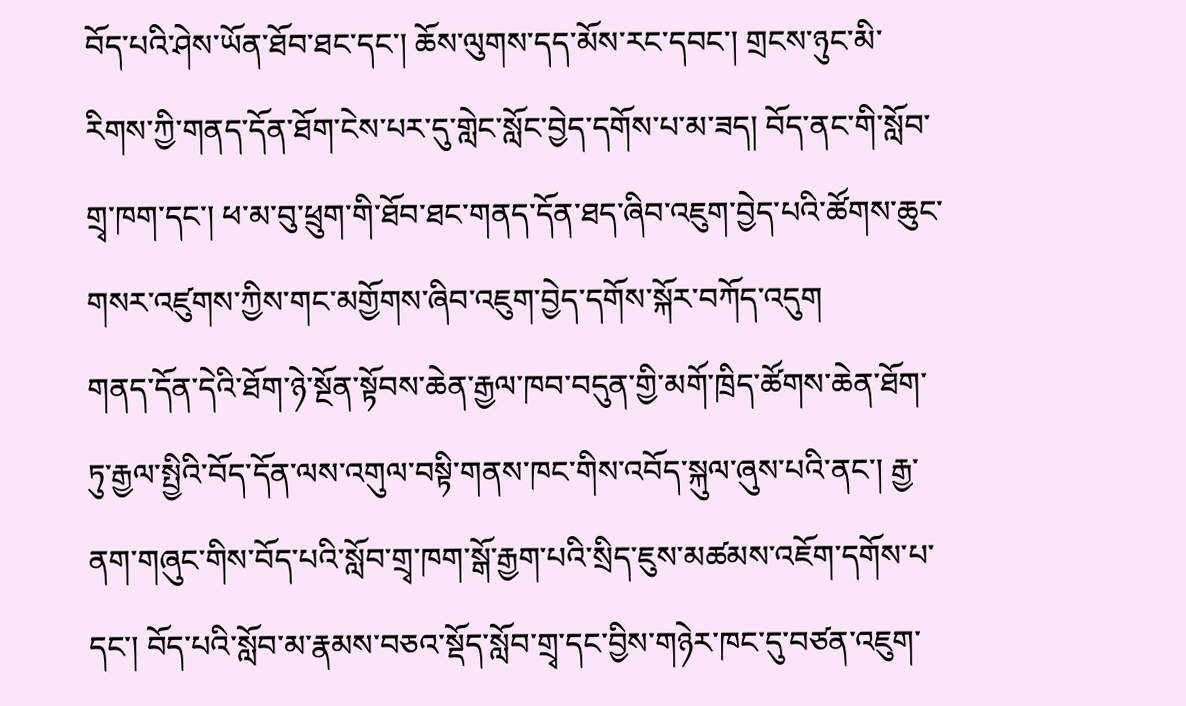བོད་པའི་ཤེས་ཡོན་ཐོབ་ཐང་དང་། ཆོས་ལུགས་དད་མོས་རང་དབང་། གྲངས་ཉུང་མི་རིགས་ཀྱི་གནད་དོན་ཐོག་ངེས་པར་དུ་གླེང་སློང་བྱེད་དགོས་པ་མ་ཟད། བོད་ནང་གི་སློབ་གྲྭ་ཁག་དང་། ཕ་མ་བུ་ཕྲུག་གི་ཐོབ་ཐང་གནད་དོན་ཐད་ཞིབ་འཇུག་བྱེད་པའི་ཚོགས་ཆུང་གསར་འཛུགས་ཀྱིས་གང་མགྱོགས་ཞིབ་འཇུག་བྱེད་དགོས་སྐོར་བཀོད་འདུག
གནད་དོན་དེའི་ཐོག་ཉེ་སྔོན་སྟོབས་ཆེན་རྒྱལ་ཁབ་བདུན་གྱི་མགོ་ཁྲིད་ཚོགས་ཆེན་ཐོག་ཏུ་རྒྱལ་སྤྱིའི་བོད་དོན་ལས་འགུལ་བསྟི་གནས་ཁང་གིས་འབོད་སྐུལ་ཞུས་པའི་ནང་། རྒྱ་ནག་གཞུང་གིས་བོད་པའི་སློབ་གྲྭ་ཁག་སྒོ་རྒྱག་པའི་སྲིད་ཇུས་མཚམས་འཇོག་དགོས་པ་དང་། བོད་པའི་སློབ་མ་རྣམས་བཅའ་སྡོད་སློབ་གྲྭ་དང་བྱིས་གཉེར་ཁང་དུ་བཙན་འཇུག་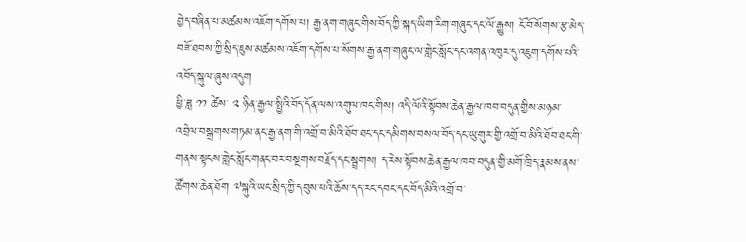བྱེད་བཞིན་པ་མཚམས་འཇོག་དགོས་པ། རྒྱ་ནག་གཞུང་གིས་བོད་ཀྱི་སྐད་ཡིག་རིག་གཞུང་དང་ལོ་རྒྱུས། ངོ་བོ་སོགས་རྩ་མེད་བཟོ་ཐབས་ཀྱི་སྲིད་ཇུས་མཚམས་འཇོག་དགོས་པ་སོགས་རྒྱ་ནག་གཞུང་ལ་གླེང་སློང་དང་འགན་འཁུར་དུ་འཇུག་དགོས་པའི་འབོད་སྐུལ་ཞུས་འདུག
ཕྱི་ཟླ ༡༡ ཚེས་ ༢ ཉིན་རྒྱལ་སྤྱིའི་བོད་དོན་ལས་འགུལ་ཁང་གིས། འདི་ལོའི་སྟོབས་ཆེན་རྒྱལ་ཁབ་བདུན་གྱིས་མཉམ་འབྲེལ་བསྒྲགས་གཏམ་ནང་རྒྱ་ནག་གི་འགྲོ་བ་མིའི་ཐོབ་ཐང་དང་དམིགས་བསལ་བོད་དང་ཡུ་གུར་གྱི་འགྲོ་བ་མིའི་ཐོབ་ཐང་གི་གནས་སྟངས་གླེང་སློང་གནང་བར་བསྔགས་བརྗོད་དང་སྦྲགས། ད་རེས་སྟོབས་ཆེན་རྒྱལ་ཁབ་བདུན་གྱི་མགོ་ཁྲིད་རྣམས་ནས་ཚོགས་ཆེན་ཐོག ༧སྐུའི་ཡང་སྲིད་ཀྱི་དབུས་པའི་ཆོས་དད་རང་དབང་དང་བོད་མིའི་འགྲོ་བ་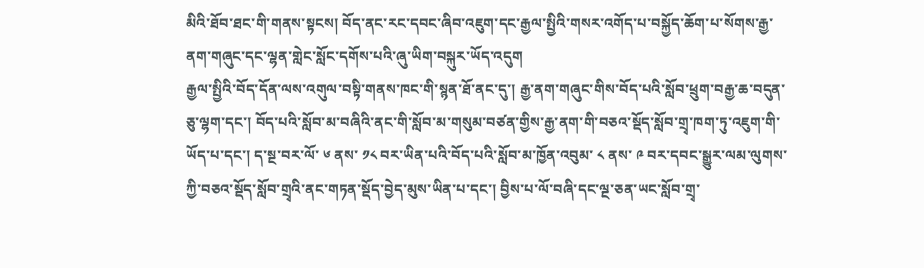མིའི་ཐོབ་ཐང་གི་གནས་སྟངས། བོད་ནང་རང་དབང་ཞིབ་འཇུག་དང་རྒྱལ་སྤྱིའི་གསར་འགོད་པ་བསྐྱོད་ཆོག་པ་སོགས་རྒྱ་ནག་གཞུང་དང་ལྷན་གླེང་སློང་དགོས་པའི་ཞུ་ཡིག་བསྐུར་ཡོད་འདུག
རྒྱལ་སྤྱིའི་བོད་དོན་ལས་འགུལ་བསྟི་གནས་ཁང་གི་སྙན་ཐོ་ནང་དུ་། རྒྱ་ནག་གཞུང་གིས་བོད་པའི་སློབ་ཕྲུག་བརྒྱ་ཆ་བདུན་ཅུ་ལྷག་དང་། བོད་པའི་སློབ་མ་བཞིའི་ནང་གི་སློབ་མ་གསུམ་བཙན་གྱིས་རྒྱ་ནག་གི་བཅའ་སྡོད་སློབ་གྲྭ་ཁག་ཏུ་འཇུག་གི་ཡོད་པ་དང་། ད་སྔ་བར་ལོ་ ༦ ནས་ ༡༨ བར་ཡིན་པའི་བོད་པའི་སློབ་མ་ཁྱོན་འབུམ་ ༨ ནས་ ༩ བར་དབང་སྒྱུར་ལམ་ལུགས་ཀྱི་བཅའ་སྡོད་སློབ་གྲྭའི་ནང་གཏན་སྡོད་བྱེད་མུས་ཡིན་པ་དང་། བྱིས་པ་ལོ་བཞི་དང་ལྔ་ཅན་ཡང་སློབ་གྲྭ་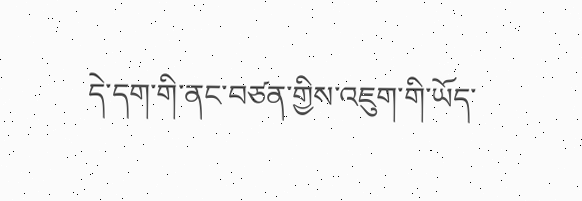དེ་དག་གི་ནང་བཙན་གྱིས་འཇུག་གི་ཡོད་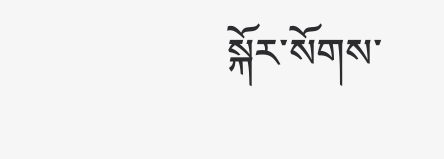སྐོར་སོགས་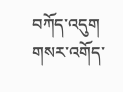བཀོད་འདུག
གསར་འགོད་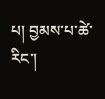པ། བྱམས་པ་ཚེ་རིང་།